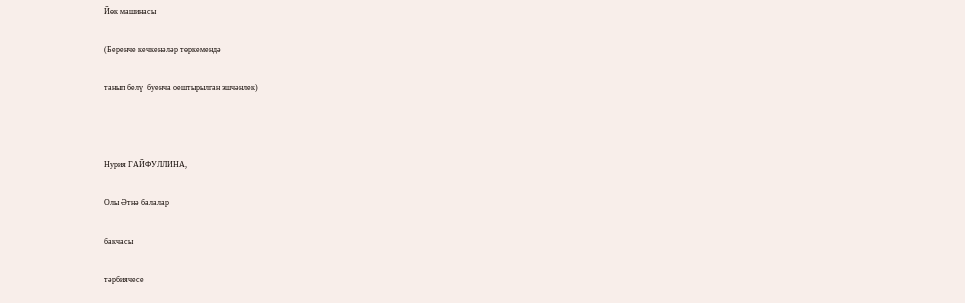Йөк машинасы

(Беренче кечкенәләр төркемендә

танып белү  буенча оештырылган эшчәнлек)



Нурия ГАЙФУЛЛИНА,

Олы Әтнә балалар

бакчасы

тәрбиячесе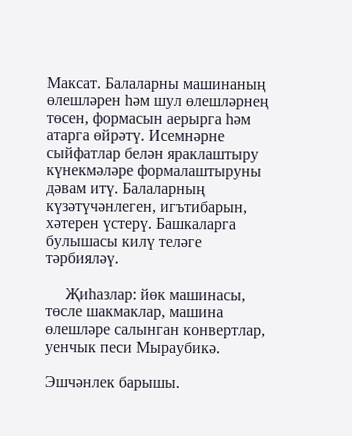Максат. Балаларны машинаның өлешләрен һәм шул өлешләрнең төсен, формасын аерырга һәм атарга өйрәтү. Исемнәрне сыйфатлар белән яраклаштыру күнекмәләре формалаштыруны  дәвам итү. Балаларның күзәтүчәнлеген, игътибарын, хәтерен үстерү. Башкаларга булышасы килү теләге тәрбияләү.

     Җиһазлар: йөк машинасы, төсле шакмаклар, машина өлешләре салынган конвертлар, уенчык песи Мыраубикә.

Эшчәнлек барышы.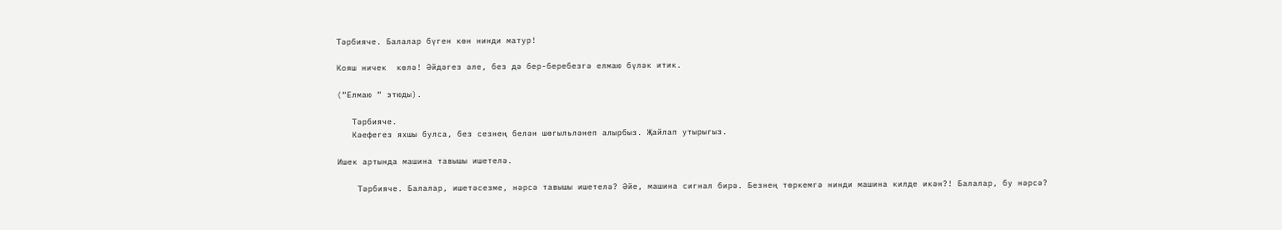Тәрбияче. Балалар бүген көн нинди матур!

Кояш ничек  көлә! Әйдәгез әле, без дә бер-беребезгә елмаю бүләк итик.

(“Елмаю “ этюды).

   Тәрбияче.
   Кәефегез яхшы булса, без сезнең белән шөгыльләнеп алырбыз. Җайлап утырыгыз.

Ишек артында машина тавышы ишетелә.

    Тәрбияче. Балалар, ишетәсезме, нәрсә тавышы ишетелә? Әйе, машина сигнал бирә. Безнең төркемгә нинди машина килде икән?! Балалар, бу нәрсә?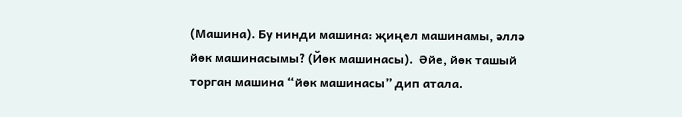(Машина). Бу нинди машина: җиңел машинамы, әллә йөк машинасымы? (Йөк машинасы).  Әйе, йөк ташый торган машина “йөк машинасы” дип атала.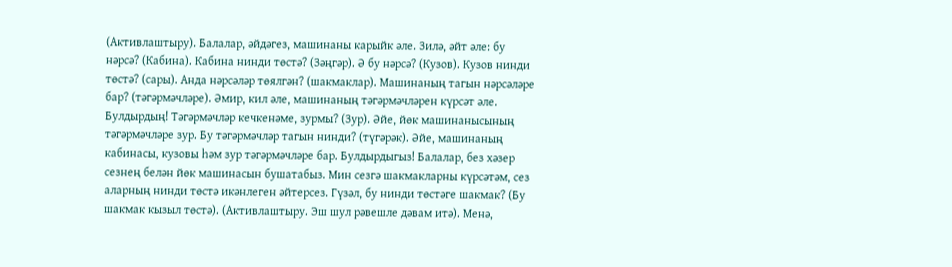(Активлаштыру). Балалар, әйдәгез, машинаны карыйк әле. Зилә, әйт әле: бу нәрсә? (Кабина). Кабина нинди төстә? (Зәңгәр). Ә бу нәрсә? (Кузов). Кузов нинди төстә? (сары). Анда нәрсәләр төялгән? (шакмаклар). Машинаның тагын нәрсәләре бар? (тәгәрмәчләре). Әмир, кил әле, машинаның тәгәрмәчләрен күрсәт әле. Булдырдың! Тәгәрмәчләр кечкенәме, зурмы? (Зур). Әйе, йөк машинанысының тәгәрмәчләре зур. Бу тәгәрмәчләр тагын нинди? (түгәрәк). Әйе, машинаның кабинасы, кузовы һәм зур тәгәрмәчләре бар. Булдырдыгыз! Балалар, без хәзер сезнең белән йөк машинасын бушатабыз. Мин сезгә шакмакларны күрсәтәм, сез аларның нинди төстә икәнлеген әйтерсез. Гүзәл, бу нинди төстәге шакмак? (Бу шакмак кызыл төстә). (Активлаштыру. Эш шул рәвешле дәвам итә). Менә,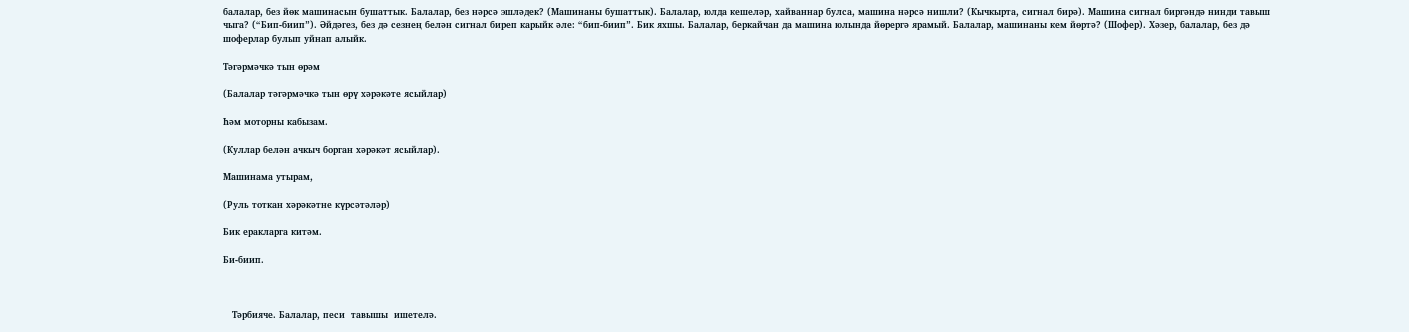балалар, без йөк машинасын бушаттык. Балалар, без нәрсә эшләдек? (Машинаны бушаттык). Балалар, юлда кешеләр, хайваннар булса, машина нәрсә нишли? (Кычкырта, сигнал бирә). Машина сигнал биргәндә нинди тавыш чыга? (“Бип-биип”). Әйдәгез, без дә сезнең белән сигнал биреп карыйк әле: “бип-биип”. Бик яхшы. Балалар, беркайчан да машина юлында йөрергә ярамый. Балалар, машинаны кем йөртә? (Шофер). Хәзер, балалар, без дә шоферлар булып уйнап алыйк.

Тәгәрмәчкә тын өрәм

(Балалар тәгәрмәчкә тын өрү хәрәкәте ясыйлар)

Һәм моторны кабызам.

(Куллар белән ачкыч борган хәрәкәт ясыйлар).

Машинама утырам,

(Руль тоткан хәрәкәтне күрсәтәләр)

Бик еракларга китәм.

Би-биип.



   Тәрбияче. Балалар, песи  тавышы  ишетелә.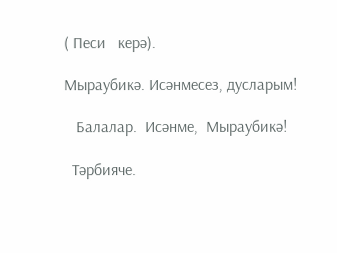( Песи   керә).

Мыраубикә. Исәнмесез, дусларым!

   Балалар.  Исәнме,  Мыраубикә!

  Тәрбияче.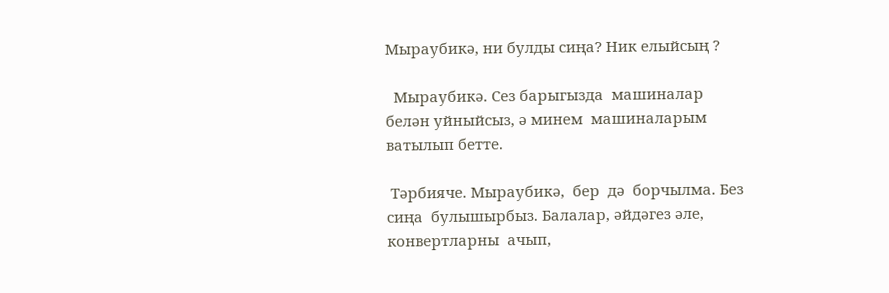Мыраубикә, ни булды сиңа? Ник елыйсың ?

  Мыраубикә. Сез барыгызда  машиналар белән уйныйсыз, ә минем  машиналарым ватылып бетте.

 Тәрбияче. Мыраубикә,  бер  дә  борчылма. Без  сиңа  булышырбыз. Балалар, әйдәгез әле,  конвертларны  ачып,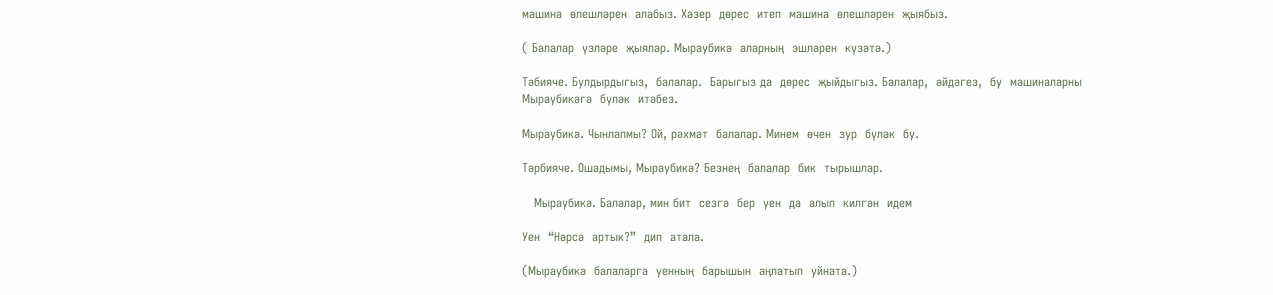машина  өлешләрен  алабыз. Хәзер  дөрес  итеп  машина  өлешләрен  җыябыз.

( Балалар  үзләре  җыялар. Мыраубикә  аларның  эшләрен  күзәтә.)

Тәбияче. Булдырдыгыз,  балалар.  Барыгыз да  дөрес  җыйдыгыз. Балалар,  әйдәгез,  бу  машиналарны   Мыраубикәгә  бүләк  итәбез.

Мыраубикә. Чынлапмы? Ой, рәхмәт  балалар. Минем  өчен  зур  бүләк  бу.

Тәрбияче. Ошадымы, Мыраубикә? Безнең  балалар  бик  тырышлар.

   Мыраубикә. Балалар, мин бит  сезгә  бер  уен  да  алып  килгән  идем

Уен  “Нәрсә  артык?”  дип  атала.

(Мыраубикә  балаларга  уенның  барышын  аңлатып  уйната.)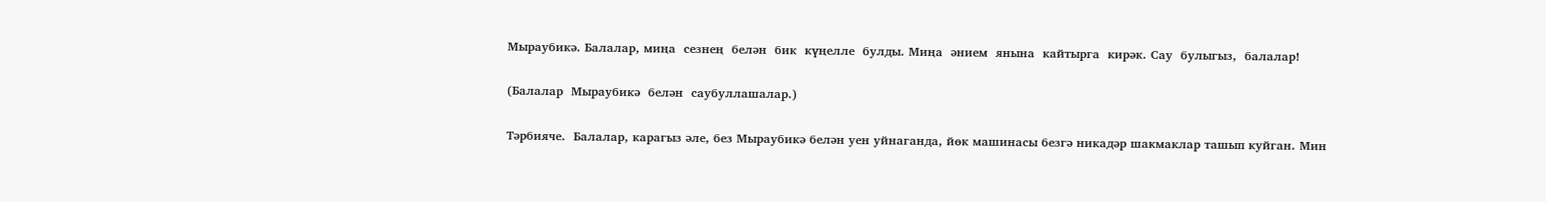Мыраубикә. Балалар, миңа  сезнең  белән  бик  күңелле  булды. Миңа  әнием  янына  кайтырга  кирәк. Сау  булыгыз,  балалар!

(Балалар  Мыраубикә  белән  саубуллашалар.)

Тәрбияче.  Балалар, карагыз әле, без Мыраубикә белән уен уйнаганда, йөк машинасы безгә никадәр шакмаклар ташып куйган. Мин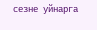сезне уйнарга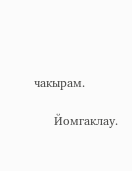чакырам.

     Йомгаклау.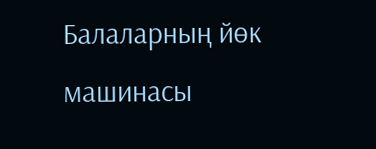Балаларның йөк машинасы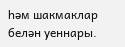һәм шакмаклар белән уеннары.